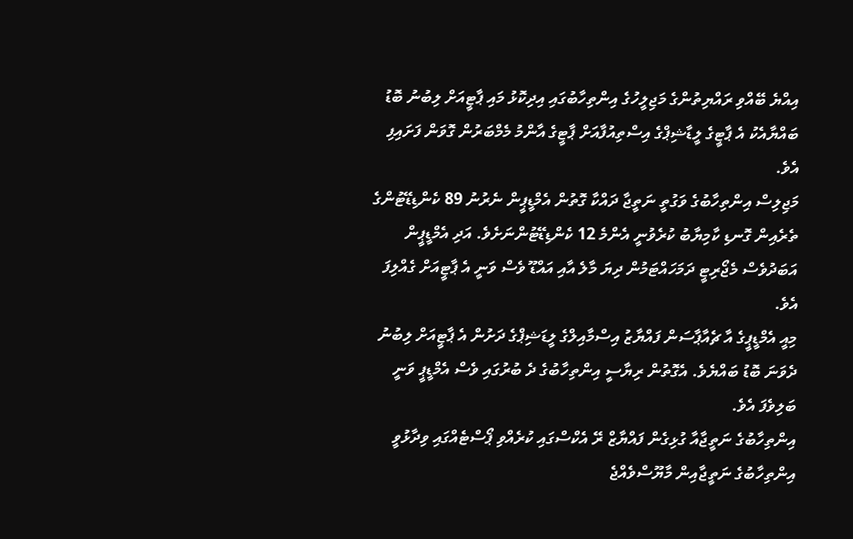އިއްޔެ ބޭއްވި ރައްޔިތުންގެ މަޖިލީހުގެ އިންތިހާބުގައި އިދިކޮޅު މައި ޕާޓީއަށް ލިބުނު ބޮޑު ބައްޔާއެކު އެ ޕާޓީގެ ލީޑާޝިޕްގެ އިސްތިއުފާއަށް ޕާޓީގެ އާންމު މެމްބަރުން ގޮވަން ފަށައިފި އެވެ.
މަޖިލިސް އިންތިހާބުގެ ވަގުތީ ނަތީޖާ ދައްކާ ގޮތުން އެމްޑީޕީން ނެރުނު 89 ކެންޑިޑޭޓުންގެ ތެރެއިން ގޮނޑި ކާމިޔާބު ކުރެވުނީ އެންމެ 12 ކެންޑިޑޭޓުންނަށެވެ. އަދި އެމްޑީޕީން އަބަދުވެސް މެޖޯރިޓީ ދަމަހައްޓަމުން ދިޔަ މާލެ އާއި އައްޑޫ ވެސް ވަނީ އެ ޕާޓީއަށް ގެއްލިފަ އެވެ.
މިއީ އެމްޑީޕީގެ އާ ޗެއާޕާސަން ފައްޔާޒު އިސްމާއިލްގެ ލީޑަޝިޕްގެ ދަށުން އެ ޕާޓީއަށް ލިބުނު ދެވަނަ ބޮޑު ބައްޔެވެ. އެގޮތުން ރިޔާސީ އިންތިހާބުގެ ދެ ބުރުގައި ވެސް އެމްޑީޕީ ވަނީ ބަލިވެފަ އެވެ.
އިންތިހާބުގެ ނަތީޖާއާ ގުޅިގެން ފައްޔާޒް ރޭ އެކްސްގައި ކުރެއްވި ޕޯސްޓެއްގައި ވިދާޅުވީ އިންތިހާބުގެ ނަތީޖާއިން މާޔޫސްވެއްޖެ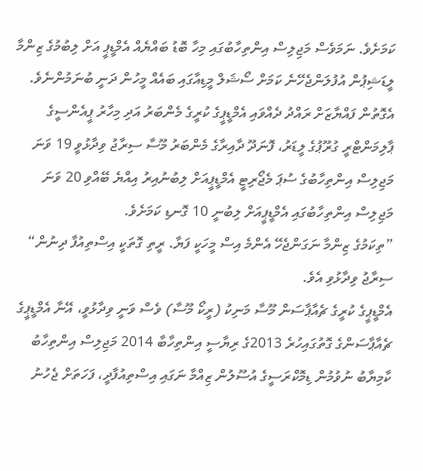ކަމަށެވެ. ނަމަވެސް މަޖިލިސް އިންތިހާބުގައި މިހާ ބޮޑު ބައްޔެއް އެމްޑީޕީ އަށް ލިބުމުގެ ޒިންމާ ލީޑަޝިޕުން އުފުލަންޖެހޭނެ ކަމަށް ސޯޝަލް މީޑިއާގައި ބައެއް މީހުން ދަނީ ބުނަމުންނެވެ.
އެގޮތުން ފައްޔާޒަށް ރައްދު ދެއްވައި އެމްޑީޕީގެ ކުރީގެ މެންބަރު އަދި މިހާރު ޕީއެންސީގެ ޕާލިމަންޓްރީ ގުރޫޕުގެ ލީޑަރު، ފޮނަދޫ ދާއިރާގެ މެންބަރު މޫސާ ސިރާޖު ވިދާޅުވީ 19 ވަނަ މަޖިލިސް އިންތިހާބުގެ ސުޕަ މެޖޯރިޓީ އެމްޑީޕީއަށް ލިބުނުއިރު އިއްޔެ ބޭއްވި 20 ވަނަ މަޖިލިސް އިންތިހާބުގައި އެމްޑީޕީއަށް ލިބުނީ 10 ގޮނޑި ކަމަށެވެ.
”ތިކަމުގެ ޒިންމާ ނަގަންޖެހޭ އެންމެ އިސް މީހަކީ ފަޔާ. ރީތި ގޮތަކީ އިސްތިއުފާ ދިނުން“ ސިރާޖު ވިދާޅުވި އެވެ.
އެމްޑީޕީގެ ކުރީގެ ޗެއާޕާސަން މޫސާ މަނިކު (ރީކޯ މޫސާ) ވެސް ވަނީ ވިދާޅުވީ، އޭނާ އެމްޑީޕީގެ ޗެއާޕާސަންގެ ގޮތުގައިހުރެ 2013ގެ ރިޔާސީ އިންތިހާބާ 2014 މަޖިލިސް އިންތިހާބު ކާމިޔާބު ނުވުމުން ޑިމޮކްރަސީގެ އުސޫލުން ޒިއްމާ ނަގައި އިސްތިއުފާދީ، ފަހަތަށް ޖެހުނު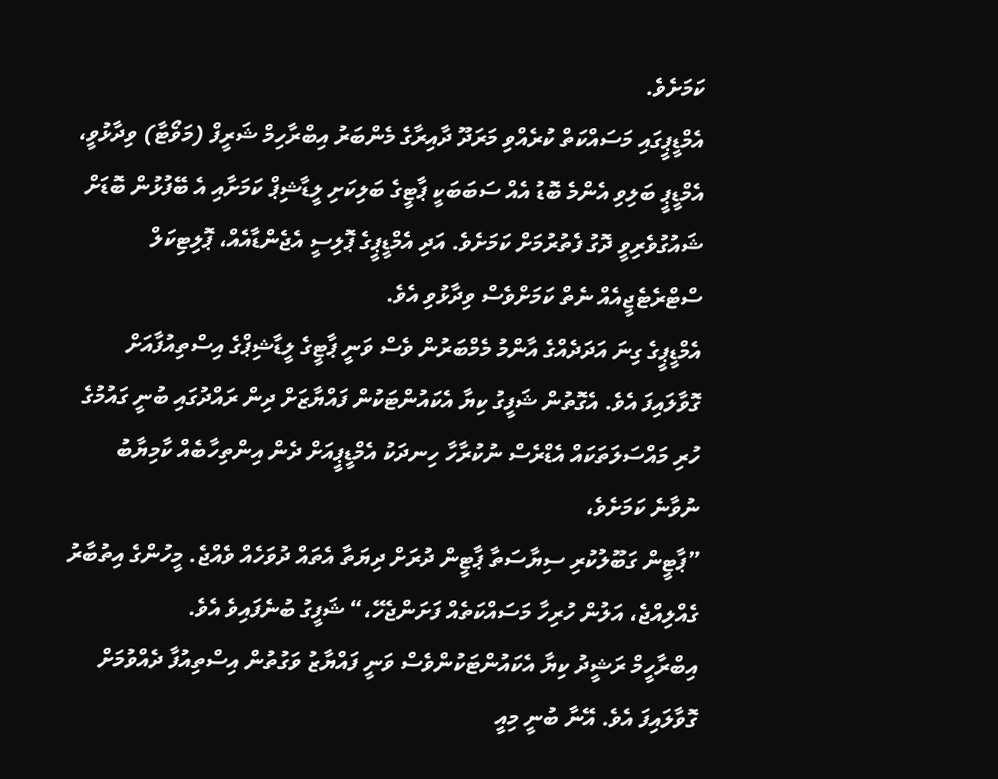ކަމަށެވެ.
އެމްޑީޕީގައި މަސައްކަތް ކުރެއްވި މަރަދޫ ދާއިރާގެ މެންބަރު އިބްރާހިމް ޝަރީފް (މަވޯޓާ) ވިދާޅުވީ، އެމްޑީޕީ ބަލިވި އެންމެ ބޮޑު އެއް ސަބަބަކީ ޕާޓީގެ ބަލިކަށި ލީޑާޝިޕް ކަމަށާއި އެ ބޭފުޅުން ބޮޑަށް ޝައުގުވެރިވީ ދޮގު ފެތުރުމަށް ކަމަށެވެ. އަދި އެމްޑީޕީގެ ޕޮލިސީ އެޖެންޑާއެއް، ޕޮލިޓިކަލް ސްޓްރެޓެޖީއެއް ނެތް ކަމަށްވެސް ވިދާޅުވި އެވެ.
އެމްޑީޕީގެ ގިނަ އަދަދެއްގެ އާންމު މެމްބަރުން ވެސް ވަނީ ޕާޓީގެ ލީޑާޝިޕްގެ އިސްތިއުފާއަށް ގޮވާލައިފަ އެވެ. އެގޮތުން ޝަފީގު ކިޔާ އެކައުންޓަކުން ފައްޔާޒަށް ދިން ރައްދުގައި ބުނީ ގައުމުގެ ހުރި މައްސަލަތަކައް އެޑްރެސް ނުކުރާހާ ހިނދަކު އެމްޑީޕީއަށް ދެން އިންތިހާބެއް ކާމިޔާބު ނުވާނެ ކަމަށެވެ،
”ޕާޓީން ގަބޫލުކުރި ސިޔާސަތާ ޕާޓީން ދުރަށް ދިޔަތާ އެތައް ދުވަހެއް ވެއްޖެ. މީހުންގެ އިތުބާރު ގެއްލިއްޖެ، އަލުން ހުރިހާ މަސައްކަތެއް ފަށަންޖެހޭ،“ ޝަފީގު ބުނެފައިވެ އެވެ.
އިބްރާހީމް ރަޝީދު ކިޔާ އެކައުންޓަކުންވެސް ވަނީ ފައްޔާޒު ވަގުތުން އިސްތިއުފާ ދެއްވުމަށް ގޮވާލައިފަ އެވެ. އޭނާ ބުނީ މިއީ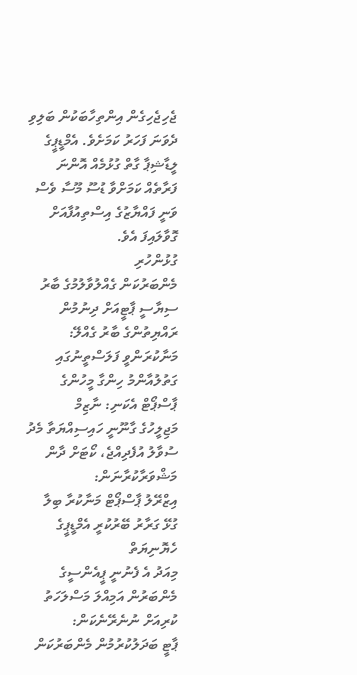ޖެހިޖެހިގެން އިންތިހާބަކުން ބަލިވި ދެވަނަ ފަހަރު ކަމަށެވެ. އެމްޑީޕީގެ ލީޑާޝިޕާ ގާތް ގުޅުމެއް އޮންނަ ފަރާތެއް ކަމަށްވާ ޑުސޫ މޫސާ ވެސް ވަނީ ފައްޔާޒުގެ އިސްތިއުފާއަށް ގޮވާލައިފަ އެވެ.
ގުޅުންހުރި
މެންބަރުކަން ގެއްލުވާލުމުގެ ބާރު ސިޔާސީ ޕާޓީއަށް ދިނުމުން ރައްޔިތުންގެ ބާރު ގެއްލޭ:
މަނާކުރަންވީ ފަލަސްތީނުގައި ގަތުލުއާންމު ހިންގާ މީހުންގެ ޕާސްޕޯޓް އެކަނި: ނާޒިމް
މަޖިލީހުގެ ގާނޫނީ ހައިސިއްޔަތާ މެދު ސުވާލު އުފެދިއްޖެ، ކޯޓަށް ދާން މަޝްވަރާކުރާނަން:
އިޒްރޭލު ޕާސްޕޯޓް މަނާކުރާ ބިލާ ގުޅޭ ގަރާރު ބޭރުކުރީ އެމްޑީޕީގެ ހެޔޮނިޔަތް
މިއަދު އެ ފެނުނީ ޕީއެންސީގެ މެންބަރުން އަމިއްލަ މަސްލަހަތު ކުރިއަށް ނުނެރޭނެކަން:
ޕާޓީ ބަދަލުކުރުމުން މެންބަރުކަން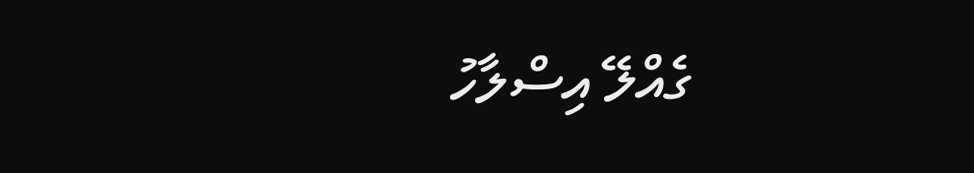ގެއްލޭ އިސްލާހު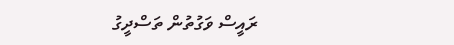ރައީސް ވަގުތުން ތަސްދީގު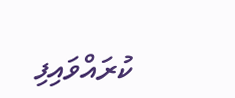ކުރައްވައިފި